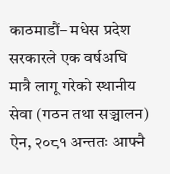काठमाडौं– मधेस प्रदेश सरकारले एक वर्षअघि मात्रै लागू गरेको स्थानीय सेवा (गठन तथा सञ्चालन) ऐन, २०८१ अन्ततः आफ्नै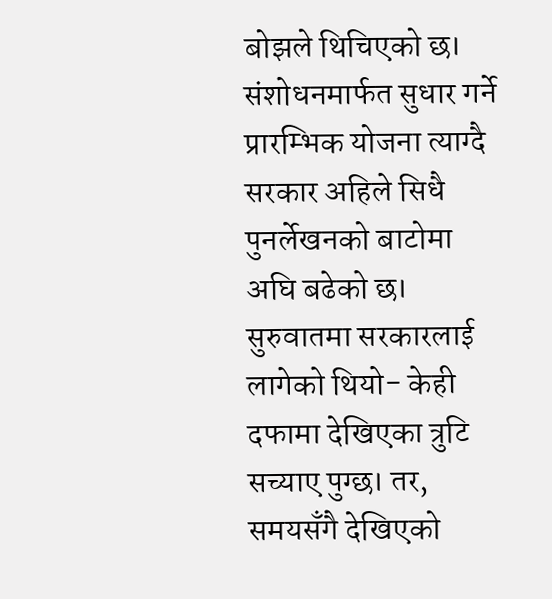बोझले थिचिएको छ। संशोधनमार्फत सुधार गर्ने प्रारम्भिक योजना त्याग्दै सरकार अहिले सिधै पुनर्लेखनको बाटोमा अघि बढेको छ।
सुरुवातमा सरकारलाई लागेको थियो- केही दफामा देखिएका त्रुटि सच्याए पुग्छ। तर, समयसँगै देखिएको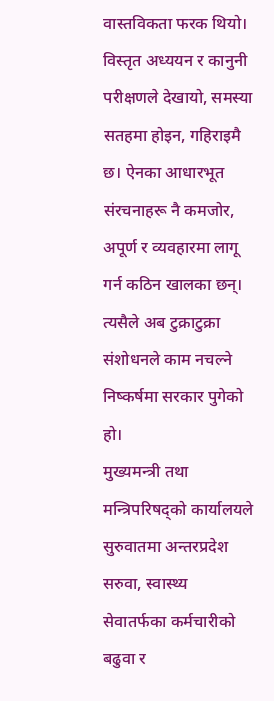वास्तविकता फरक थियो। विस्तृत अध्ययन र कानुनी परीक्षणले देखायो, समस्या सतहमा होइन, गहिराइमै छ। ऐनका आधारभूत संरचनाहरू नै कमजोर, अपूर्ण र व्यवहारमा लागू गर्न कठिन खालका छन्। त्यसैले अब टुक्राटुक्रा संशोधनले काम नचल्ने निष्कर्षमा सरकार पुगेको हो।
मुख्यमन्त्री तथा मन्त्रिपरिषद्को कार्यालयले सुरुवातमा अन्तरप्रदेश सरुवा, स्वास्थ्य सेवातर्फका कर्मचारीको बढुवा र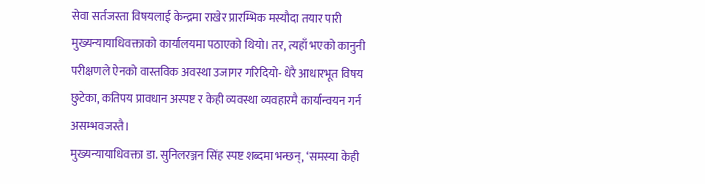सेवा सर्तजस्ता विषयलाई केन्द्रमा राखेर प्रारम्भिक मस्यौदा तयार पारी मुख्यन्यायाधिवक्ताको कार्यालयमा पठाएको थियो। तर, त्यहाँ भएको कानुनी परीक्षणले ऐनको वास्तविक अवस्था उजागर गरिदियो- धेरै आधारभूत विषय छुटेका, कतिपय प्रावधान अस्पष्ट र केही व्यवस्था व्यवहारमै कार्यान्वयन गर्न असम्भवजस्तै।
मुख्यन्यायाधिवक्ता डा. सुनिलरञ्जन सिंह स्पष्ट शब्दमा भन्छन्, ‘समस्या केही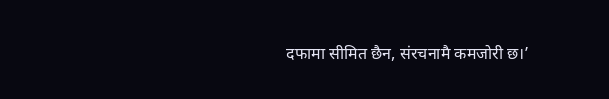दफामा सीमित छैन, संरचनामै कमजोरी छ।’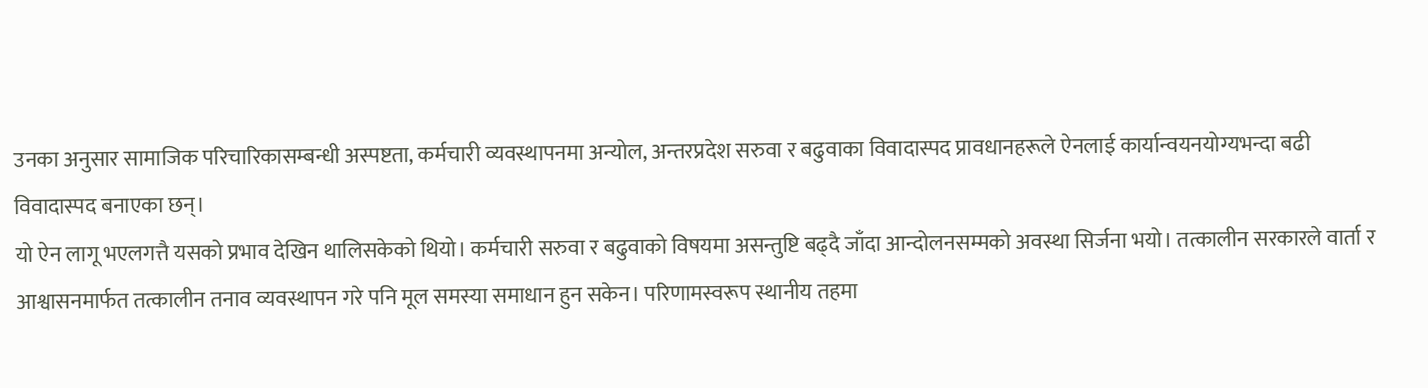उनका अनुसार सामाजिक परिचारिकासम्बन्धी अस्पष्टता, कर्मचारी व्यवस्थापनमा अन्योल, अन्तरप्रदेश सरुवा र बढुवाका विवादास्पद प्रावधानहरूले ऐनलाई कार्यान्वयनयोग्यभन्दा बढी विवादास्पद बनाएका छन्।
यो ऐन लागू भएलगत्तै यसको प्रभाव देखिन थालिसकेको थियो। कर्मचारी सरुवा र बढुवाको विषयमा असन्तुष्टि बढ्दै जाँदा आन्दोलनसम्मको अवस्था सिर्जना भयो। तत्कालीन सरकारले वार्ता र आश्वासनमार्फत तत्कालीन तनाव व्यवस्थापन गरे पनि मूल समस्या समाधान हुन सकेन। परिणामस्वरूप स्थानीय तहमा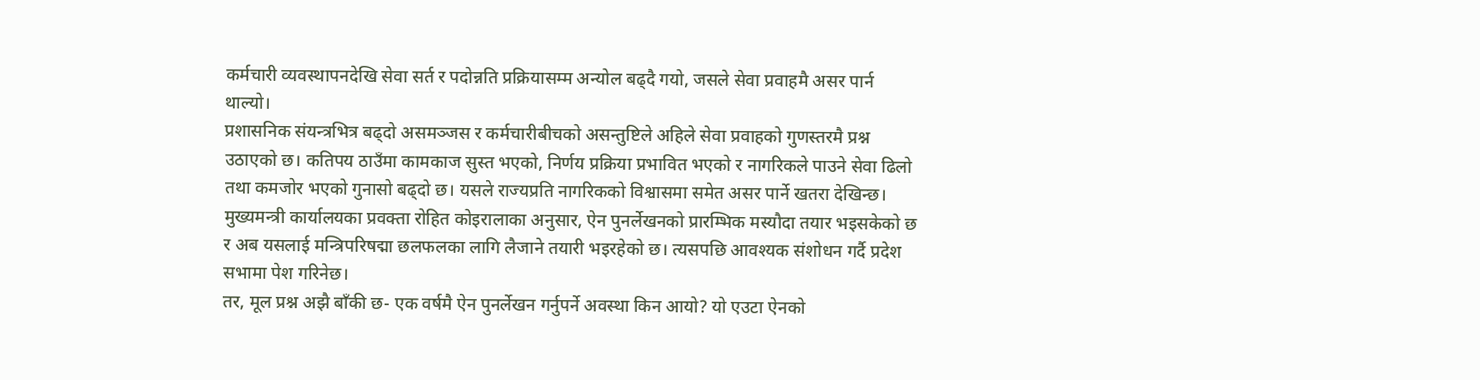कर्मचारी व्यवस्थापनदेखि सेवा सर्त र पदोन्नति प्रक्रियासम्म अन्योल बढ्दै गयो, जसले सेवा प्रवाहमै असर पार्न थाल्यो।
प्रशासनिक संयन्त्रभित्र बढ्दो असमञ्जस र कर्मचारीबीचको असन्तुष्टिले अहिले सेवा प्रवाहको गुणस्तरमै प्रश्न उठाएको छ। कतिपय ठाउँमा कामकाज सुस्त भएको, निर्णय प्रक्रिया प्रभावित भएको र नागरिकले पाउने सेवा ढिलो तथा कमजोर भएको गुनासो बढ्दो छ। यसले राज्यप्रति नागरिकको विश्वासमा समेत असर पार्ने खतरा देखिन्छ।
मुख्यमन्त्री कार्यालयका प्रवक्ता रोहित कोइरालाका अनुसार, ऐन पुनर्लेखनको प्रारम्भिक मस्यौदा तयार भइसकेको छ र अब यसलाई मन्त्रिपरिषद्मा छलफलका लागि लैजाने तयारी भइरहेको छ। त्यसपछि आवश्यक संशोधन गर्दै प्रदेश सभामा पेश गरिनेछ।
तर, मूल प्रश्न अझै बाँकी छ- एक वर्षमै ऐन पुनर्लेखन गर्नुपर्ने अवस्था किन आयो? यो एउटा ऐनको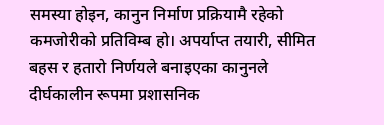समस्या होइन, कानुन निर्माण प्रक्रियामै रहेको कमजोरीको प्रतिविम्ब हो। अपर्याप्त तयारी, सीमित बहस र हतारो निर्णयले बनाइएका कानुनले दीर्घकालीन रूपमा प्रशासनिक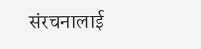संरचनालाई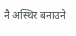नै अस्थिर बनाउने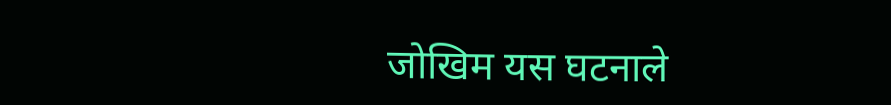जोखिम यस घटनाले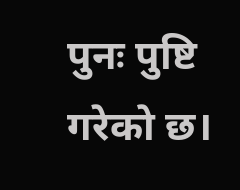पुनः पुष्टि गरेको छ।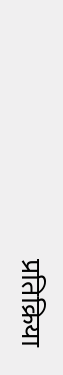प्रतिक्रिया